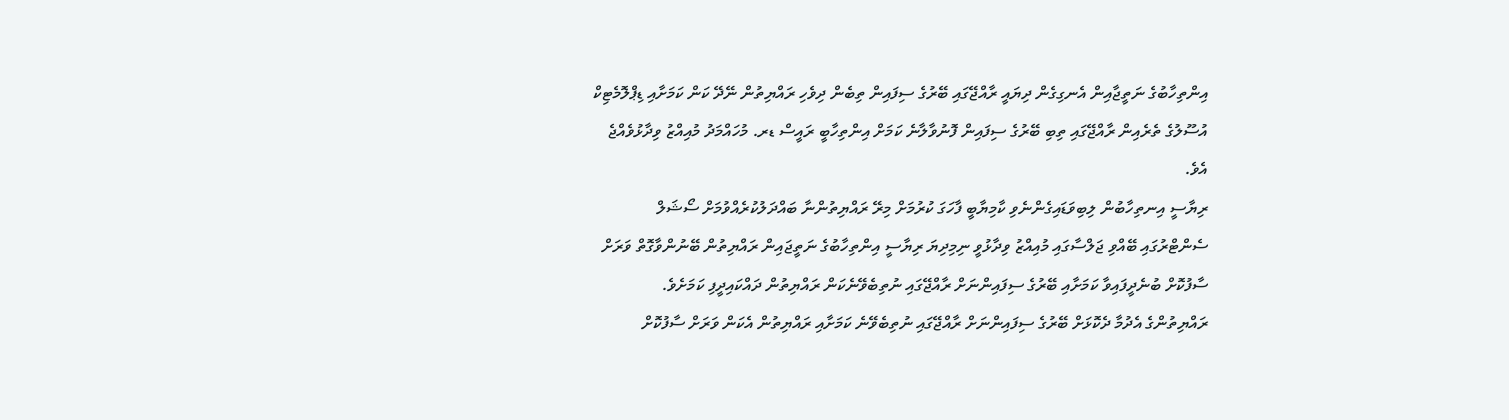އިންތިހާބުގެ ނަތީޖާއިން އެނގިގެން ދިޔައީ ރާއްޖޭގައި ބޭރުގެ ސިފައިން ތިބެން ދިވެހި ރައްޔިތުން ނޭދޭ ކަން ކަމަށާއި ޑިޕްލޮމެޓިކް އުސޫލުގެ ތެރެއިން ރާއްޖޭގައި ތިބި ބޭރުގެ ސިފައިން ފޮނުވާލާނެ ކަމަށް އިންތިހާބީ ރައީސް ޑރ. މުހައްމަދު މުއިއްޒު ވިދާޅުވެއްޖެ އެވެ.
ރިޔާސީ އިނތިހާބުން ލިބިވަޑައިގެންނެވި ކާމިޔާބީ ފާހަގަ ކުރުމަށް މިރޭ ރައްޔިތުންނާ ބައްދަލުކުރެއްވުމަށް ސޯޝަލް ސެންޓްރުގައި ބޭއްވި ޖަލްސާގައި މުއިއްޒު ވިދާޅުވީ ނިމިދިޔަ ރިޔާސީ އިންތިހާބުގެ ނަތީޖައިން ރައްޔިތުން ބޭނުންވާގޮތް ވަރަށް ސާފުކޮށް ބުނެދީފައިވާ ކަމަށާއި ބޭރުގެ ސިފައިންނަށް ރާއްޖޭގައި ނުތިބެވޭނެކަން ރައްޔިތުން ދައްކައިދީފި ކަމަށެވެ.
ރައްޔިތުންގެ އެދުމާ ދެކޮޅަށް ބޭރުގެ ސިފައިންނަށް ރާއްޖޭގައި ނުތިބެވޭނެ ކަމަށާއި ރައްޔިތުން އެކަން ވަރަށް ސާފުކޮށް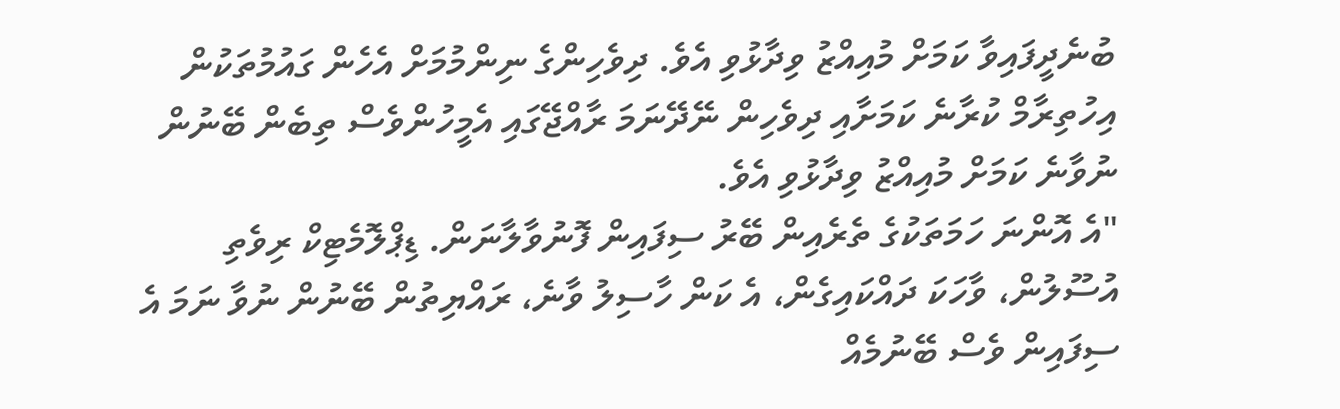ބުނެދީފައިވާ ކަމަށް މުއިއްޒު ވިދާޅުވި އެވެ. ދިވެހިންގެ ނިންމުމަށް އެހެން ގައުމުތަކުން އިހުތިރާމް ކުރާނެ ކަމަށާއި ދިވެހިން ނޭދޭނަމަ ރާއްޖޭގައި އެމީހުންވެސް ތިބެން ބޭނުން ނުވާނެ ކަމަށް މުއިއްޒު ވިދާޅުވި އެވެ.
"އެ އޮންނަ ހަމަތަކުގެ ތެރެއިން ބޭރު ސިފައިން ފޮނުވާލާނަން. ޑިޕްލޮމެޓިކް ރިވެތި އުސޫލުން، ވާހަކަ ދައްކައިގެން، އެ ކަން ހާސިލު ވާނެ، ރައްޔިތުން ބޭނުން ނުވާ ނަމަ އެ ސިފައިން ވެސް ބޭނުމެއް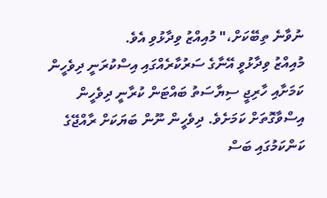ނުވާނެ ތިބޭކަށް،" މުއިއްޒު ވިދާޅުވި އެވެ.
މުއިއްޒު ވިދާޅުވީ އޭނާގެ ސަރުކާރެއްގައި އިސްކުރަނީ ދިވެހީން ކަމަށާއި ހާރިޖީ ސިޔާސަތު ބައްޓަން ކުރާނީ ދިވެހީން އިސްވާގޮތަށް ކަމަށެވެ. ދިވެހީން ނޫން ބަޔަކަށް ރާއްޖޭގެ ކަންކަމުގައި ބަސް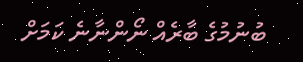ބުނުމުގެ ބާރެއް ނޯންނާނެ ކަމަށް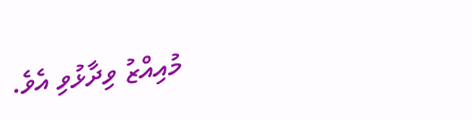މުއިއްޒު ވިދާޅުވި އެވެ.